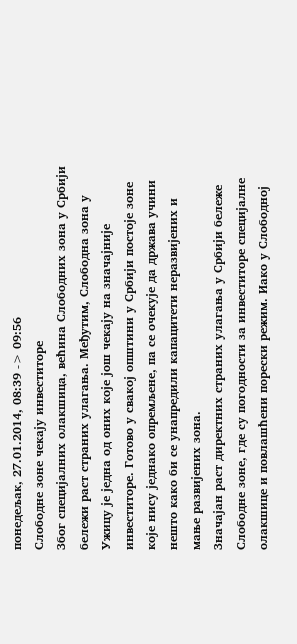понедељак, 27.01.2014, 08:39 -> 09:56
Слободне зоне чекају инвеститоре
Због специјалних олакшица, већина Слободних зона у Србији бележи раст страних улагања. Међутим, Слободна зона у Ужицу је једна од оних које још чекају на значајније инвеститоре. Готово у свакој општини у Србији постоје зоне које нису једнако опремљене, па се очекује да држава учини нешто како би се унапредили капацитети неразвијених и мање развијених зона.
Значајан раст директних страних улагања у Србији бележе Слободне зоне, где су погодности за инвеститоре специјалне олакшице и повлашћени порески режим. Иако у Слободној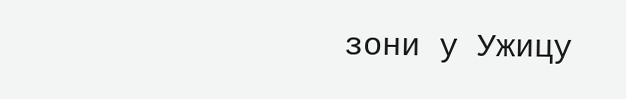зони у Ужицу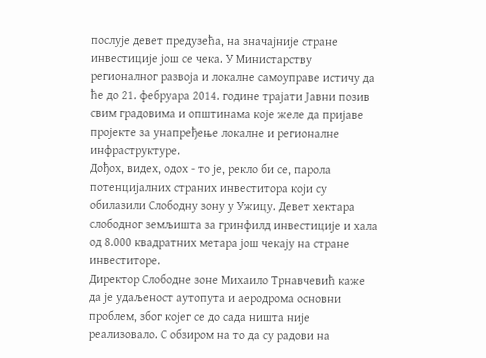послује девет предузећа, на значајније стране инвестиције још се чека. У Министарству регионалног развоја и локалне самоуправе истичу да ће до 21. фебруара 2014. године трајати Јавни позив свим градовима и општинама које желе да пријаве пројекте за унапређење локалне и регионалне инфраструктуре.
Дођох, видех, одох - то је, рекло би се, парола потенцијалних страних инвеститора који су обилазили Слободну зону у Ужицу. Девет хектара слободног земљишта за гринфилд инвестиције и хала од 8.000 квадратних метара још чекају на стране инвеститоре.
Директор Слободне зоне Михаило Трнавчевић каже да је удаљеност аутопута и аеродрома основни проблем, због којег се до сада ништа није реализовало. С обзиром на то да су радови на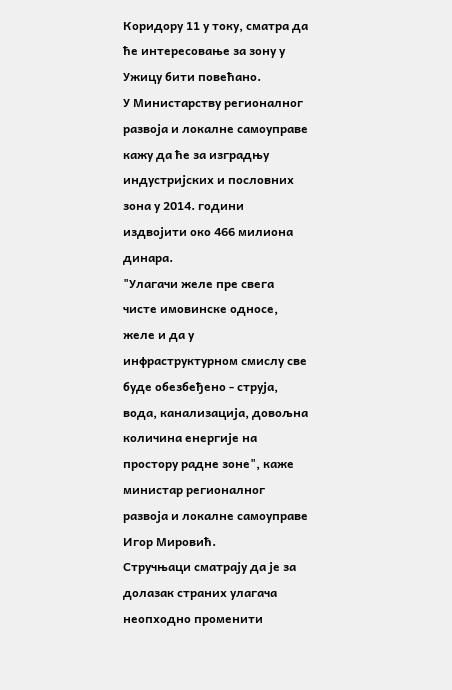Коридору 11 у току, сматра да ће интересовање за зону у Ужицу бити повећано.
У Министарству регионалног развоја и локалне самоуправе кажу да ће за изградњу индустријских и пословних зона у 2014. години издвојити око 466 милиона динара.
"Улагачи желе пре свега чисте имовинске односе, желе и да у инфраструктурном смислу све буде обезбеђено - струја, вода, канализација, довољна количина енергије на простору радне зоне", каже министар регионалног развоја и локалне самоуправе Игор Мировић.
Стручњаци сматрају да је за долазак страних улагача неопходно променити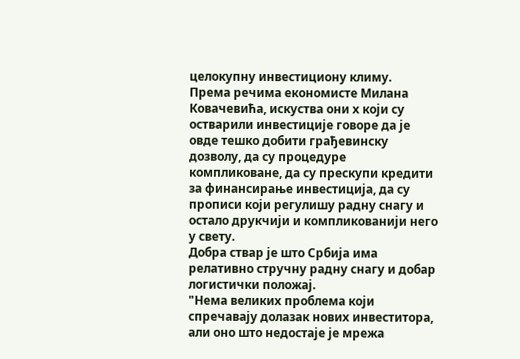целокупну инвестициону климу.
Према речима економисте Милана Ковачевића, искуства они х који су остварили инвестиције говоре да је овде тешко добити грађевинску дозволу, да су процедуре компликоване, да су прескупи кредити за финансирање инвестиција, да су прописи који регулишу радну снагу и остало друкчији и компликованији него у свету.
Добра ствар је што Србија има релативно стручну радну снагу и добар логистички положај.
"Нема великих проблема који спречавају долазак нових инвеститора, али оно што недостаје је мрежа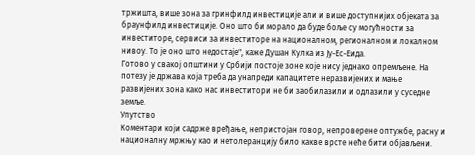тржишта, више зона за гринфилд инвестиције али и више доступнијих објеката за браунфилд инвестиције. Оно што би морало да буде боље су могућности за инвеститоре, сервиси за инвеститоре на националном, регионалном и локалном нивоу. То је оно што недостаје", каже Душан Кулка из Ју-Ес-Еида.
Готово у свакој општини у Србији постоје зоне које нису једнако опремљене. На потезу је држава која треба да унапреди капацитете неразвијених и мање развијених зона како нас инвеститори не би заобилазили и одлазили у суседне земље.
Упутство
Коментари који садрже вређање, непристојан говор, непроверене оптужбе, расну и националну мржњу као и нетолеранцију било какве врсте неће бити објављени.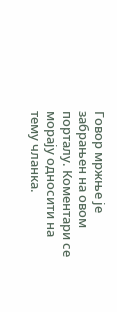Говор мржње је забрањен на овом порталу. Коментари се морају односити на тему чланка.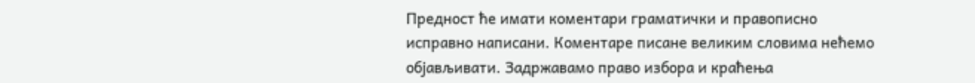Предност ће имати коментари граматички и правописно исправно написани. Коментаре писане великим словима нећемо објављивати. Задржавамо право избора и краћења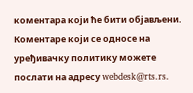коментара који ће бити објављени. Коментаре који се односе на уређивачку политику можете послати на адресу webdesk@rts.rs.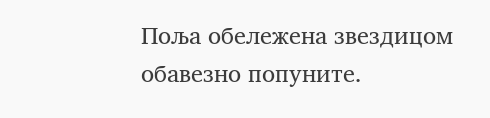Поља обележена звездицом обавезно попуните.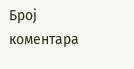Број коментара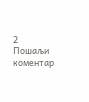2
Пошаљи коментар